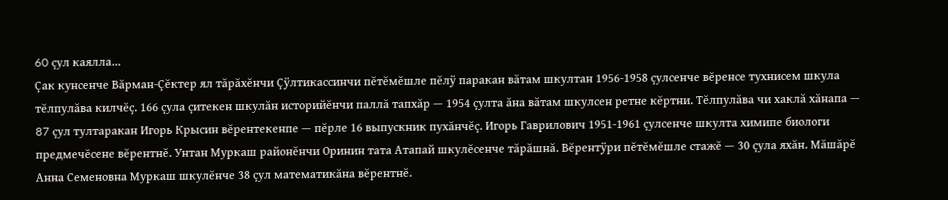60 çул каялла...
Çак кунсенче Вăрман-Çĕктер ял тăрăхĕнчи Çÿлтикассинчи пĕтĕмĕшле пĕлÿ паракан вăтам шкултан 1956-1958 çулсенче вĕренсе тухнисем шкула тĕлпулăва килчĕç. 166 çула çитекен шкулăн историйĕнчи паллă тапхăр — 1954 çулта ăна вăтам шкулсен ретне кĕртни. Тĕлпулăва чи хаклă хăнапа — 87 çул тултаракан Игорь Крысин вĕрентекенпе — пĕрле 16 выпускник пухăнчĕç. Игорь Гаврилович 1951-1961 çулсенче шкулта химипе биологи предмечĕсене вĕрентнĕ. Унтан Муркаш районĕнчи Оринин тата Атапай шкулĕсенче тăрăшнă. Вĕрентÿри пĕтĕмĕшле стажĕ — 30 çула яхăн. Мăшăрĕ Анна Семеновна Муркаш шкулĕнче 38 çул математикăна вĕрентнĕ.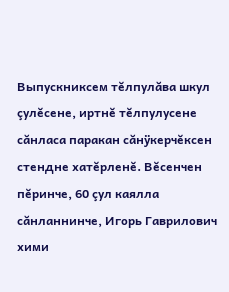Выпускниксем тĕлпулăва шкул çулĕсене, иртнĕ тĕлпулусене сăнласа паракан сăнÿкерчĕксен стендне хатĕрленĕ. Вĕсенчен пĕринче, 60 çул каялла сăнланнинче, Игорь Гаврилович хими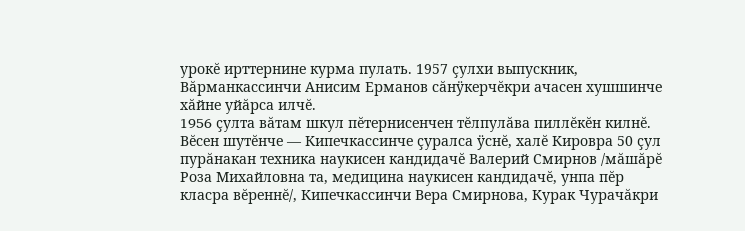урокĕ ирттернине курма пулать. 1957 çулхи выпускник, Вăрманкассинчи Анисим Ерманов сăнÿкерчĕкри ачасен хушшинче хăйне уйăрса илчĕ.
1956 çулта вăтам шкул пĕтернисенчен тĕлпулăва пиллĕкĕн килнĕ. Вĕсен шутĕнче — Кипечкассинче çуралса ÿснĕ, халĕ Кировра 50 çул пурăнакан техника наукисен кандидачĕ Валерий Смирнов /мăшăрĕ Роза Михайловна та, медицина наукисен кандидачĕ, унпа пĕр класра вĕреннĕ/, Кипечкассинчи Вера Смирнова, Курак Чурачăкри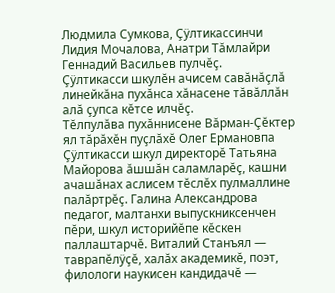Людмила Сумкова, Çÿлтикассинчи Лидия Мочалова, Анатри Тăмлайри Геннадий Васильев пулчĕç.
Çÿлтикасси шкулĕн ачисем савăнăçлă линейкăна пухăнса хăнасене тăвăллăн алă çупса кĕтсе илчĕç.
Тĕлпулăва пухăннисене Вăрман-Çĕктер ял тăрăхĕн пуçлăхĕ Олег Ермановпа Çÿлтикасси шкул директорĕ Татьяна Майорова ăшшăн саламларĕç, кашни ачашăнах аслисем тĕслĕх пулмаллине палăртрĕç. Галина Александрова педагог, малтанхи выпускниксенчен пĕри, шкул историйĕпе кĕскен паллаштарчĕ. Виталий Станъял — таврапĕлÿçĕ, халăх академикĕ, поэт, филологи наукисен кандидачĕ —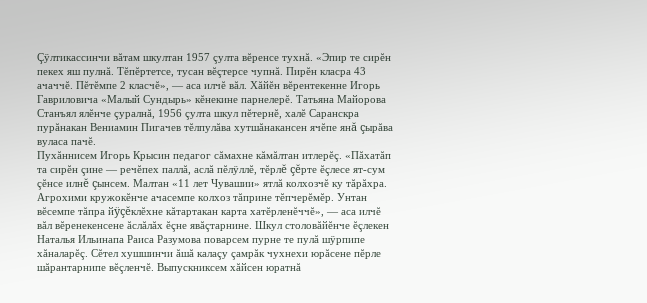Çÿлтикассинчи вăтам шкултан 1957 çулта вĕренсе тухнă. «Эпир те сирĕн пекех яш пулнă. Тĕпĕртетсе, тусан вĕçтерсе чупнă. Пирĕн класра 43 ачаччĕ. Пĕтĕмпе 2 класчĕ», — аса илчĕ вăл. Хăйĕн вĕрентекенне Игорь Гавриловича «Малый Сундырь» кĕнекине парнелерĕ. Татьяна Майорова Станъял ялĕнче çуралнă, 1956 çулта шкул пĕтернĕ, халĕ Саранскра пурăнакан Вениамин Пигачев тĕлпулăва хутшăнакансен ячĕпе янă çырăва вуласа пачĕ.
Пухăннисем Игорь Крысин педагог сăмахне кăмăлтан итлерĕç. «Пăхатăп та сирĕн çине — речĕпех паллă, аслă пĕлÿллĕ, тĕрлĕ çĕрте ĕçлесе ят-сум çĕнсе илнĕ çынсем. Малтан «11 лет Чувашии» ятлă колхозчĕ ку тăрăхра. Агрохими кружокĕнче ачасемпе колхоз тăприне тĕпчерĕмĕр. Унтан вĕсемпе тăпра йÿçĕклĕхне кăтартакан карта хатĕрленĕччĕ», — аса илчĕ вăл вĕренекенсене ăслăлăх ĕçне явăçтарнине. Шкул столовăйĕнче ĕçлекен Наталья Ильинапа Раиса Разумова поварсем пурне те пулă шÿрпипе хăналарĕç. Сĕтел хушшинчи ăшă калаçу çамрăк чухнехи юрăсене пĕрле шăрантарнипе вĕçленчĕ. Выпускниксем хăйсен юратнă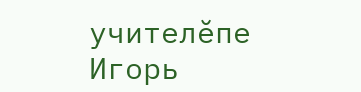учителĕпе Игорь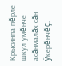Крысинпа пĕрле шкул умĕнче асăнмалăх сăн ÿкерĕнчĕç.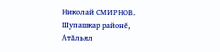Николай СМИРНОВ.
Шупашкар районĕ,
Атăльял